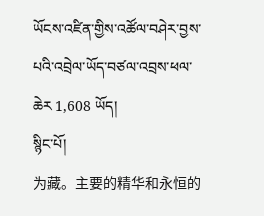ཡོངས་འཛིན་གྱིས་འཚོལ་བཤེར་བྱས་པའི་འབྲེལ་ཡོད་བཙལ་འབྲས་ཕལ་ཆེར 1,608 ཡོད།
སྙིང་པོ།
为藏。主要的精华和永恒的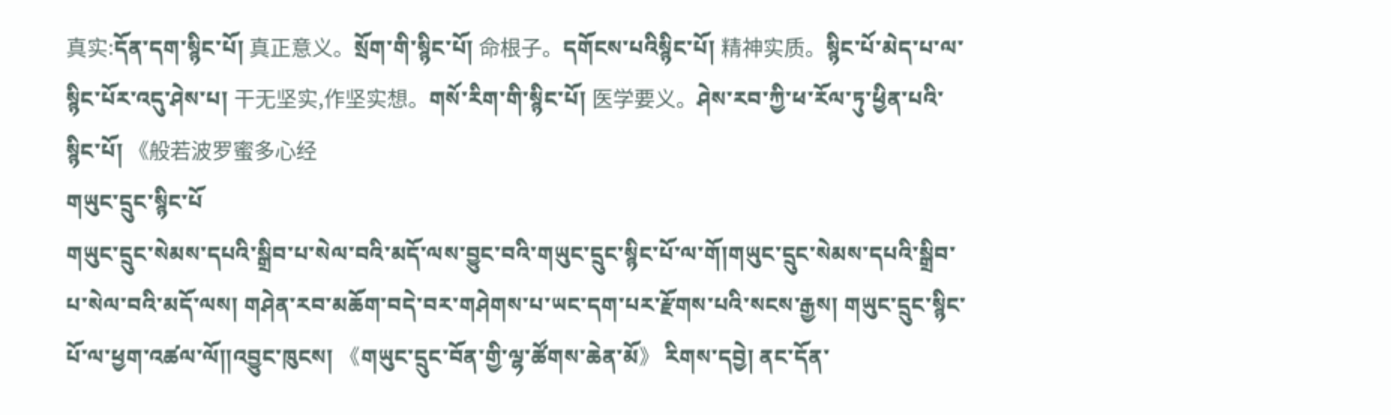真实:དོན་དག་སྙིང་པོ། 真正意义。སྲོག་གི་སྙིང་པོ། 命根子。དགོངས་པའིསྙིང་པོ། 精神实质。སྙིང་པོ་མེད་པ་ལ་སྙིང་པོར་འདུ་ཤེས་པ། 干无坚实,作坚实想。གསོ་རིག་གི་སྙིང་པོ། 医学要义。ཤེས་རབ་ཀྱི་ཕ་རོལ་ཏུ་ཕྱིན་པའི་སྙིང་པོ། 《般若波罗蜜多心经
གཡུང་དྲུང་སྙིང་པོ
གཡུང་དྲུང་སེམས་དཔའི་སྒྲིབ་པ་སེལ་བའི་མདོ་ལས་བྱུང་བའི་གཡུང་དྲུང་སྙིང་པོ་ལ་གོ།གཡུང་དྲུང་སེམས་དཔའི་སྒྲིབ་པ་སེལ་བའི་མདོ་ལས། གཤེན་རབ་མཆོག་བདེ་བར་གཤེགས་པ་ཡང་དག་པར་རྫོགས་པའི་སངས་རྒྱས། གཡུང་དྲུང་སྙིང་པོ་ལ་ཕྱག་འཚལ་ལོ༎འབྱུང་ཁུངས། 《གཡུང་དྲུང་བོན་གྱི་ལྷ་ཚོགས་ཆེན་མོ》 རིགས་དབྱེ། ནང་དོན་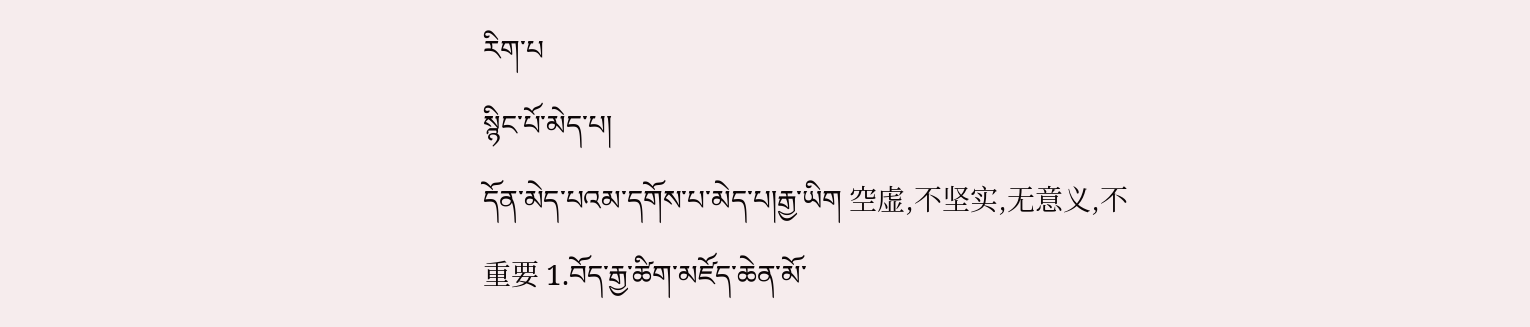རིག་པ
སྙིང་པོ་མེད་པ།
དོན་མེད་པའམ་དགོས་པ་མེད་པ།རྒྱ་ཡིག 空虚,不坚实,无意义,不重要 1.བོད་རྒྱ་ཚིག་མཛོད་ཆེན་མོ་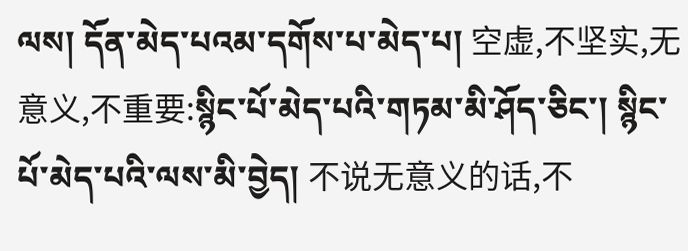ལས། དོན་མེད་པའམ་དགོས་པ་མེད་པ། 空虚,不坚实,无意义,不重要:སྙིང་པོ་མེད་པའི་གཏམ་མི་ཤོད་ཅིང་། སྙིང་པོ་མེད་པའི་ལས་མི་བྱེད། 不说无意义的话,不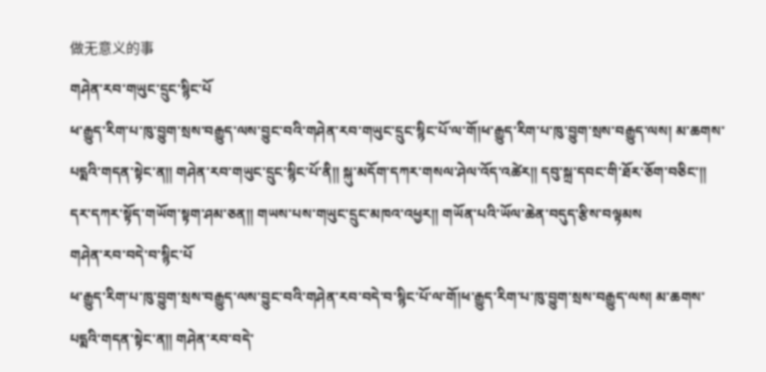做无意义的事
གཤེན་རབ་གཡུང་དྲུང་སྙིང་པོ
ཕ་རྒྱུད་རིག་པ་ཁུ་བྱུག་སྲས་བརྒྱུད་ལས་བྱུང་བའི་གཤེན་རབ་གཡུང་དྲུང་སྙིང་པོ་ལ་གོ།ཕ་རྒྱུད་རིག་པ་ཁུ་བྱུག་སྲས་བརྒྱུད་ལས། མ་ཆགས་པདྨའི་གདན་སྟེང་ན༎ གཤེན་རབ་གཡུང་དྲུང་སྙིང་པོ་ནི༎ སྐུ་མདོག་དཀར་གསལ་ཤེལ་འོད་འཚེར༎ དབུ་སྐྲ་དབང་གི་ཐོར་ཅོག་བཅིང་༎ དར་དཀར་སྟོད་གཡོག་སྟག་ཤམ་ཅན༎ གཡས་པས་གཡུང་དྲུང་མཁའ་འཕྱར༎ གཡོན་པའི་ཡོལ་ཆེན་བདུད་རྩིས་བལྟམས
གཤེན་རབ་བདེ་བ་སྙིང་པོ
ཕ་རྒྱུད་རིག་པ་ཁུ་བྱུག་སྲས་བརྒྱུད་ལས་བྱུང་བའི་གཤེན་རབ་བདེ་བ་སྙིང་པོ་ལ་གོ།ཕ་རྒྱུད་རིག་པ་ཁུ་བྱུག་སྲས་བརྒྱུད་ལས། མ་ཆགས་པདྨའི་གདན་སྟེང་ན༎ གཤེན་རབ་བདེ་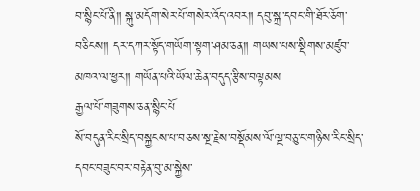བ་སྙིང་པོ་ནི༎ སྐུ་མདོག་སེར་པོ་གསེར་འོད་འབར༎ དབུ་སྐྲ་དབང་གི་ཐོར་ཅོག་བཅིངས༎ དར་དཀར་སྟོད་གཡོག་སྟག་ཤམ་ཅན༎ གཡས་པས་སྡིགས་མཛུབ་མཁའ་ལ་ཕྱར༎ གཡོན་པའི་ཡོལ་ཆེན་བདུད་རྩིས་བལྟམས
རྒྱལ་པོ་གཟུགས་ཅན་སྙིང་པོ
སོ་བདུན་རིང་སྲིད་བསྐྱངས་པ་བཅས་སྔ་རྗེས་བསྡོམས་ལོ་ལྔ་བཅུ་ང་གཉིས་རིང་སྲིད་དབང་བཟུང་བར་བརྟེན་བུ་མ་སྐྱེས་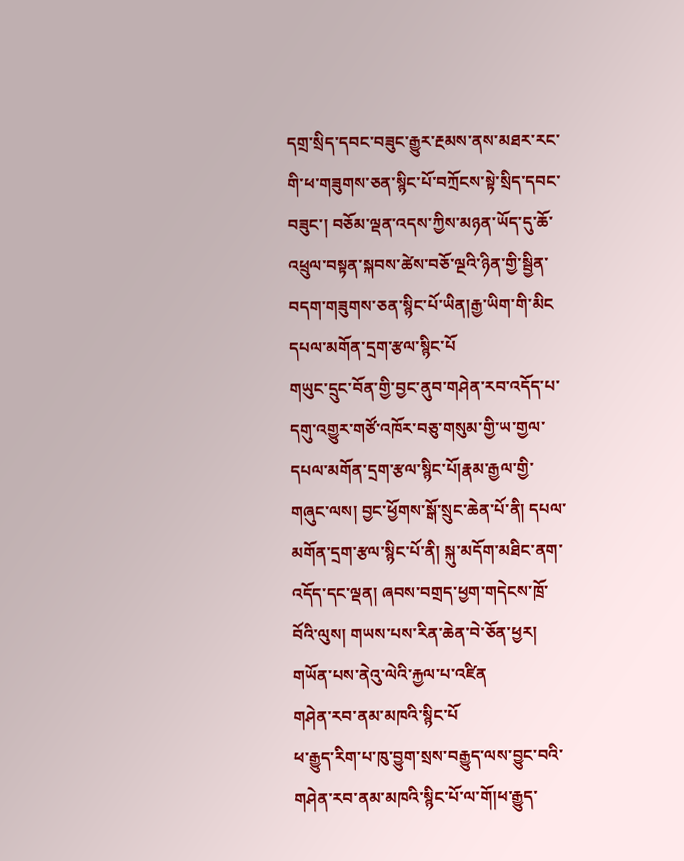དགྲ་སྲིད་དབང་བཟུང་རྒྱུར་རྔམས་ནས་མཐར་རང་གི་ཕ་གཟུགས་ཅན་སྙིང་པོ་བཀྲོངས་སྟེ་སྲིད་དབང་བཟུང་། བཅོམ་ལྡན་འདས་ཀྱིས་མཉན་ཡོད་དུ་ཆོ་འཕྲུལ་བསྟན་སྐབས་ཚེས་བཅོ་ལྔའི་ཉིན་གྱི་སྦྱིན་བདག་གཟུགས་ཅན་སྙིང་པོ་ཡིན།རྒྱ་ཡིག་གི་མིང
དཔལ་མགོན་དྲག་རྩལ་སྙིང་པོ
གཡུང་དྲུང་བོན་གྱི་བྱང་ནུབ་གཤེན་རབ་འདོད་པ་དགུ་འགྱུར་གཙོ་འཁོར་བཅུ་གསུམ་གྱི་ཡ་གྱལ་དཔལ་མགོན་དྲག་རྩལ་སྙིང་པོ།རྣམ་རྒྱལ་གྱི་གཞུང་ལས། བྱང་ཕྱོགས་སྒོ་སྲུང་ཆེན་པོ་ནི། དཔལ་མགོན་དྲག་རྩལ་སྙིང་པོ་ནི། སྐུ་མདོག་མཐིང་ནག་འདོད་དང་ལྡན། ཞབས་བགྲད་ཕྱག་གདེངས་ཁྲོ་བོའི་ལུས། གཡས་པས་རིན་ཆེན་བེ་ཅོན་ཕྱར། གཡོན་པས་ནེའུ་ལེའི་རྐྱལ་པ་འཛིན
གཤེན་རབ་ནམ་མཁའི་སྙིང་པོ
ཕ་རྒྱུད་རིག་པ་ཁུ་བྱུག་སྲས་བརྒྱུད་ལས་བྱུང་བའི་གཤེན་རབ་ནམ་མཁའི་སྙིང་པོ་ལ་གོ།ཕ་རྒྱུད་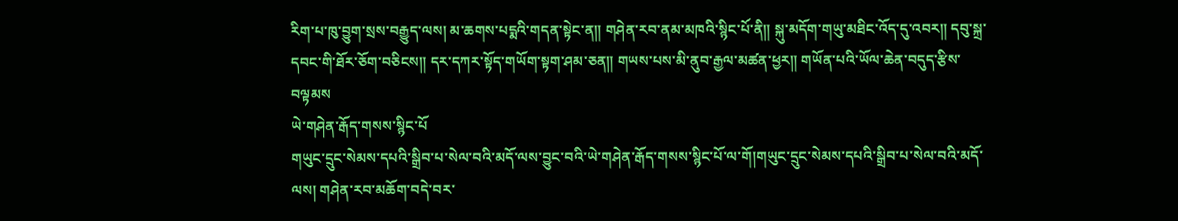རིག་པ་ཁུ་བྱུག་སྲས་བརྒྱུད་ལས། མ་ཆགས་པདྨའི་གདན་སྟེང་ན༎ གཤེན་རབ་ནམ་མཁའི་སྙིང་པོ་ནི༎ སྐུ་མདོག་གཡུ་མཐིང་འོད་དུ་འབར༎ དབུ་སྐྲ་དབང་གི་ཐོར་ཅོག་བཅིངས༎ དར་དཀར་སྟོད་གཡོག་སྟག་ཤམ་ཅན༎ གཡས་པས་མི་ནུབ་རྒྱལ་མཚན་ཕྱར༎ གཡོན་པའི་ཡོལ་ཆེན་བདུད་རྩིས་བལྟམས
ཡེ་གཤེན་རྒོད་གསས་སྙིང་པོ
གཡུང་དྲུང་སེམས་དཔའི་སྒྲིབ་པ་སེལ་བའི་མདོ་ལས་བྱུང་བའི་ཡེ་གཤེན་རྒོད་གསས་སྙིང་པོ་ལ་གོ།གཡུང་དྲུང་སེམས་དཔའི་སྒྲིབ་པ་སེལ་བའི་མདོ་ལས། གཤེན་རབ་མཆོག་བདེ་བར་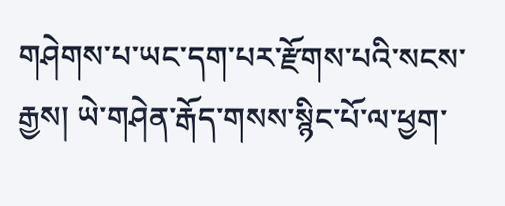གཤེགས་པ་ཡང་དག་པར་རྫོགས་པའི་སངས་རྒྱས། ཡེ་གཤེན་རྒོད་གསས་སྙིང་པོ་ལ་ཕྱག་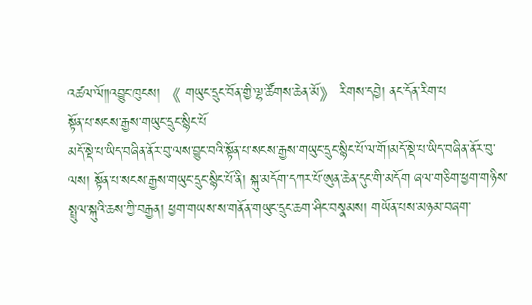འཚལ་ལོ༎འབྱུང་ཁུངས། 《 གཡུང་དྲུང་བོན་གྱི་ལྷ་ཚོགས་ཆེན་མོ》 རིགས་དབྱེ། ནང་དོན་རིག་པ
སྟོན་པ་སངས་རྒྱས་གཡུང་དྲུང་སྙིང་པོ
མདོ་སྡེ་པ་ཡིད་བཞིན་ནོར་བུ་ལས་བྱུང་བའི་སྟོན་པ་སངས་རྒྱས་གཡུང་དྲུང་སྙིང་པོ་ལ་གོ།མདོ་སྡེ་པ་ཡིད་བཞིན་ནོར་བུ་ལས། སྟོན་པ་སངས་རྒྱས་གཡུང་དྲུང་སྙིང་པོ་ནི། སྐུ་མདོག་དཀར་པོ་ཨུན་ཆེན་དུང་གི་མདོག ཞལ་གཅིག་ཕྱག་གཉིས་སྤྲུལ་སྐུའི་ཆས་ཀྱི་བརྒྱན། ཕྱག་གཡས་ས་གནོན་གཡུང་དྲུང་ཆག་ཤིང་བསྣམས། གཡོན་པས་མཉམ་བཞག་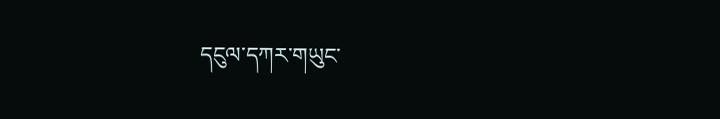དངུལ་དཀར་གཡུང་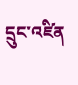དྲུང་འཛིན